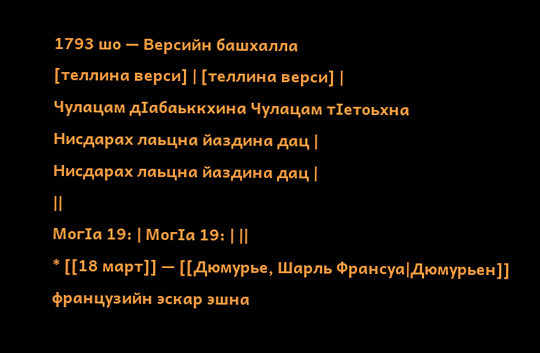1793 шо — Версийн башхалла
[теллина верси] | [теллина верси] |
Чулацам дӀабаьккхина Чулацам тӀетоьхна
Нисдарах лаьцна йаздина дац |
Нисдарах лаьцна йаздина дац |
||
МогӀа 19: | МогӀа 19: | ||
* [[18 март]] — [[Дюмурье, Шарль Франсуа|Дюмурьен]] французийн эскар эшна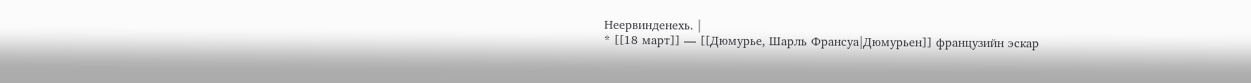Неервинденехь. |
* [[18 март]] — [[Дюмурье, Шарль Франсуа|Дюмурьен]] французийн эскар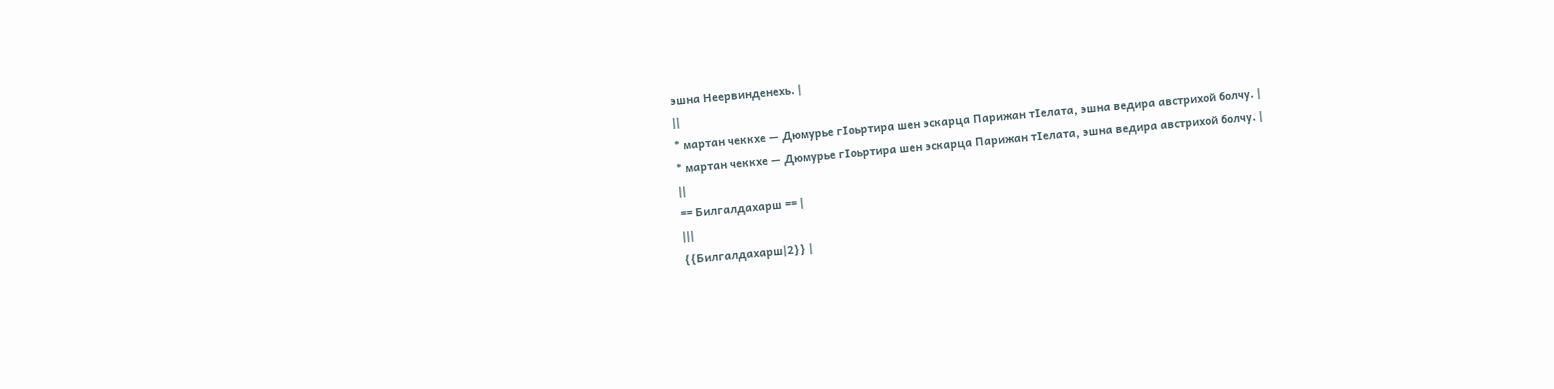эшна Неервинденехь. |
||
* мартан чеккхе — Дюмурье гӀоьртира шен эскарца Парижан тӀелата, эшна ведира австрихой болчу. |
* мартан чеккхе — Дюмурье гӀоьртира шен эскарца Парижан тӀелата, эшна ведира австрихой болчу. |
||
== Билгалдахарш == |
|||
{{Билгалдахарш|2}} |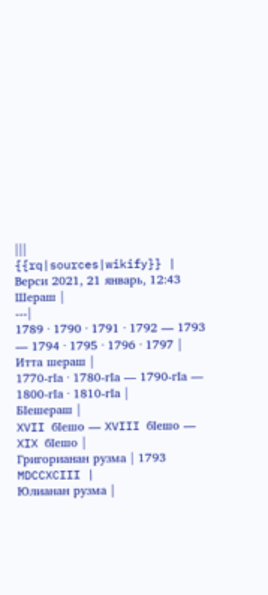|||
{{rq|sources|wikify}} |
Верси 2021, 21 январь, 12:43
Шераш |
---|
1789 · 1790 · 1791 · 1792 — 1793 — 1794 · 1795 · 1796 · 1797 |
Итта шераш |
1770‑гӀа · 1780‑гӀа — 1790‑гӀа — 1800‑гӀа · 1810‑гӀа |
БӀешераш |
XVII бӀешо — XVIII бӀешо — XIX бӀешо |
Григорианан рузма | 1793 MDCCXCIII |
Юлианан рузма |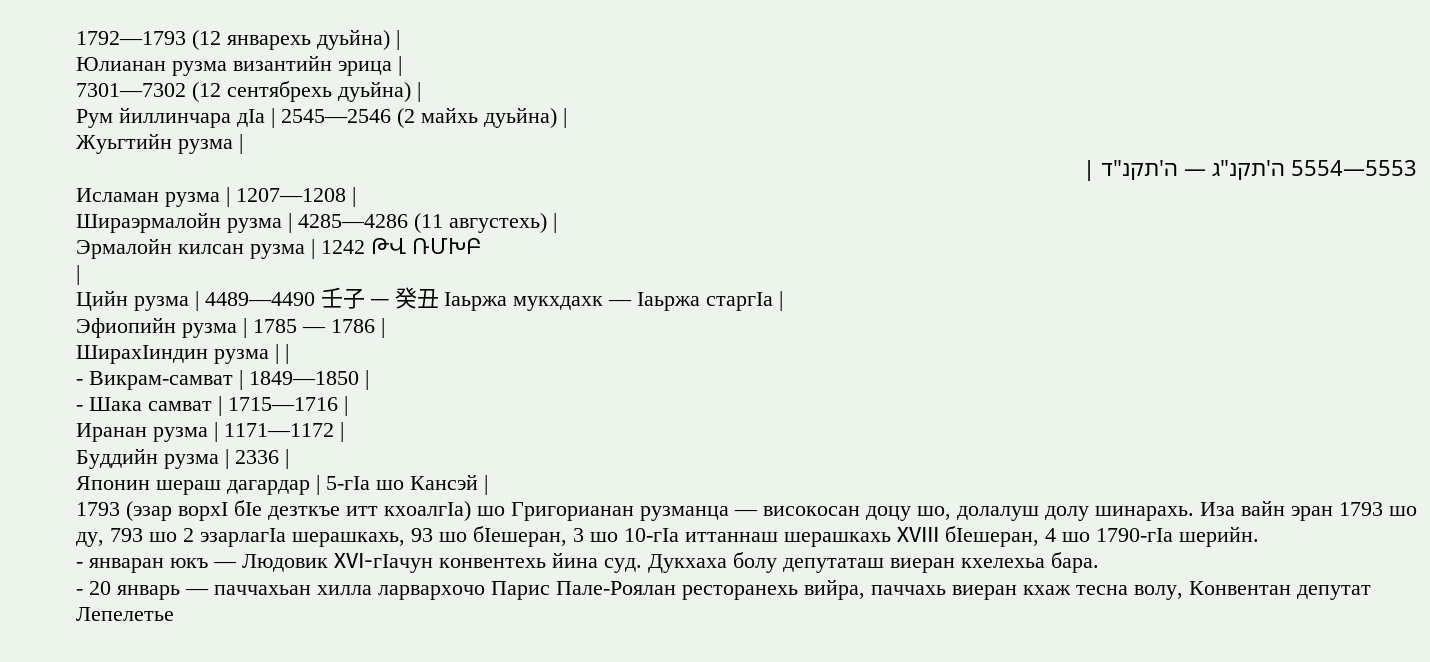1792—1793 (12 январехь дуьйна) |
Юлианан рузма византийн эрица |
7301—7302 (12 сентябрехь дуьйна) |
Рум йиллинчара дӀа | 2545—2546 (2 майхь дуьйна) |
Жуьгтийн рузма |
5553—5554 ה'תקנ"ג — ה'תקנ"ד |
Исламан рузма | 1207—1208 |
Шираэрмалойн рузма | 4285—4286 (11 августехь) |
Эрмалойн килсан рузма | 1242 ԹՎ ՌՄԽԲ
|
Цийн рузма | 4489—4490 壬子 — 癸丑 Ӏаьржа мукхдахк — Ӏаьржа старгӀа |
Эфиопийн рузма | 1785 — 1786 |
ШирахӀиндин рузма | |
- Викрам-самват | 1849—1850 |
- Шака самват | 1715—1716 |
Иранан рузма | 1171—1172 |
Буддийн рузма | 2336 |
Японин шераш дагардар | 5-гӀа шо Кансэй |
1793 (эзар ворхӀ бӀе дезткъе итт кхоалгӀа) шо Григорианан рузманца — високосан доцу шо, долалуш долу шинарахь. Иза вайн эран 1793 шо ду, 793 шо 2 эзарлагӀа шерашкахь, 93 шо бӀешеран, 3 шо 10-гӀа иттаннаш шерашкахь XVIII бӀешеран, 4 шо 1790-гӀа шерийн.
- январан юкъ — Людовик XVI-гӀачун конвентехь йина суд. Дукхаха болу депутаташ виеран кхелехьа бара.
- 20 январь — паччахьан хилла ларвархочо Парис Пале-Роялан ресторанехь вийра, паччахь виеран кхаж тесна волу, Конвентан депутат Лепелетье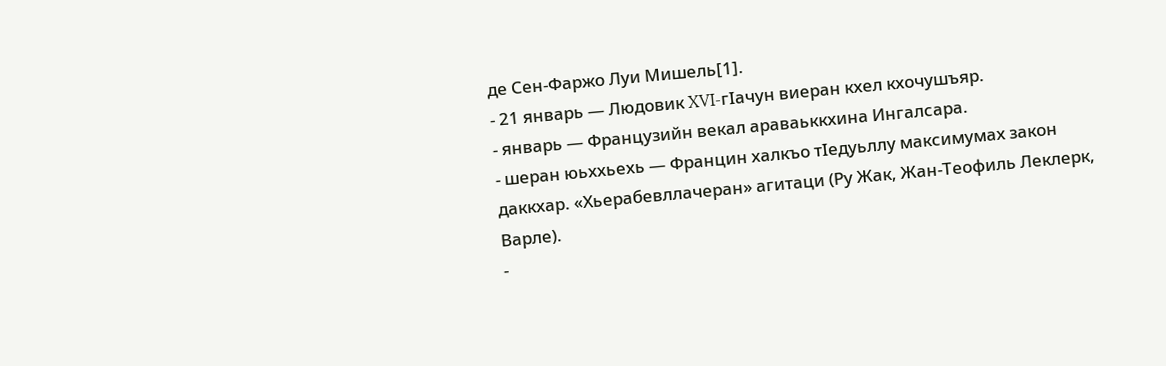де Сен-Фаржо Луи Мишель[1].
- 21 январь — Людовик XVI-гӀачун виеран кхел кхочушъяр.
- январь — Французийн векал араваьккхина Ингалсара.
- шеран юьххьехь — Францин халкъо тӀедуьллу максимумах закон даккхар. «Хьерабевллачеран» агитаци (Ру Жак, Жан-Теофиль Леклерк, Варле).
-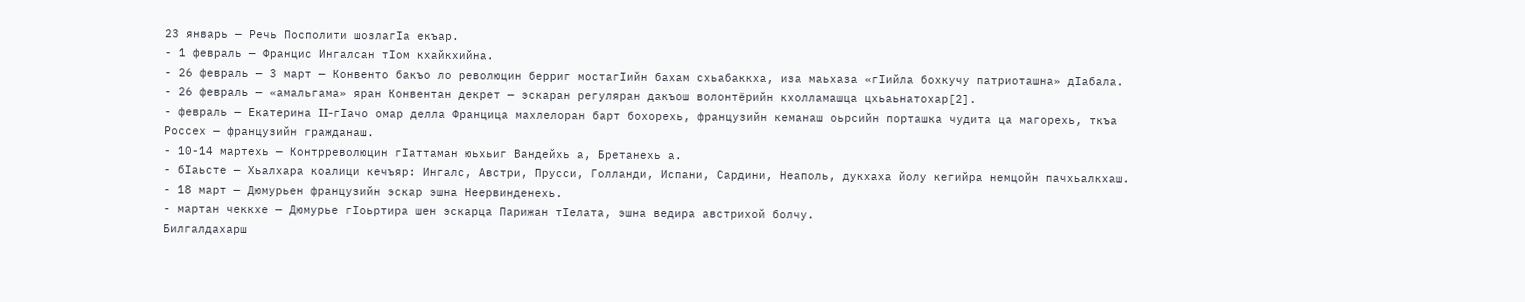23 январь — Речь Посполити шозлагӀа екъар.
- 1 февраль — Францис Ингалсан тӀом кхайкхийна.
- 26 февраль — 3 март — Конвенто бакъо ло революцин берриг мостагӀийн бахам схьабаккха, иза маьхаза «гӀийла бохкучу патриоташна» дӀабала.
- 26 февраль — «амальгама» яран Конвентан декрет — эскаран регуляран дакъош волонтёрийн кхолламашца цхьаьнатохар[2].
- февраль — Екатерина II-гӀачо омар делла Францица махлелоран барт бохорехь, французийн кеманаш оьрсийн порташка чудита ца магорехь, ткъа Россех — французийн гражданаш.
- 10-14 мартехь — Контрреволюцин гӀаттаман юьхьиг Вандейхь а, Бретанехь а.
- бӀаьсте — Хьалхара коалици кечъяр: Ингалс, Австри, Прусси, Голланди, Испани, Сардини, Неаполь, дукхаха йолу кегийра немцойн пачхьалкхаш.
- 18 март — Дюмурьен французийн эскар эшна Неервинденехь.
- мартан чеккхе — Дюмурье гӀоьртира шен эскарца Парижан тӀелата, эшна ведира австрихой болчу.
Билгалдахарш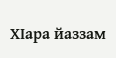ХӀара йаззам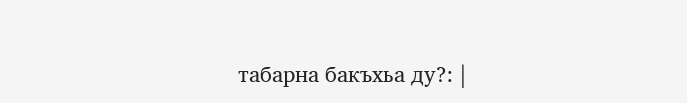табарна бакъхьа ду?: |